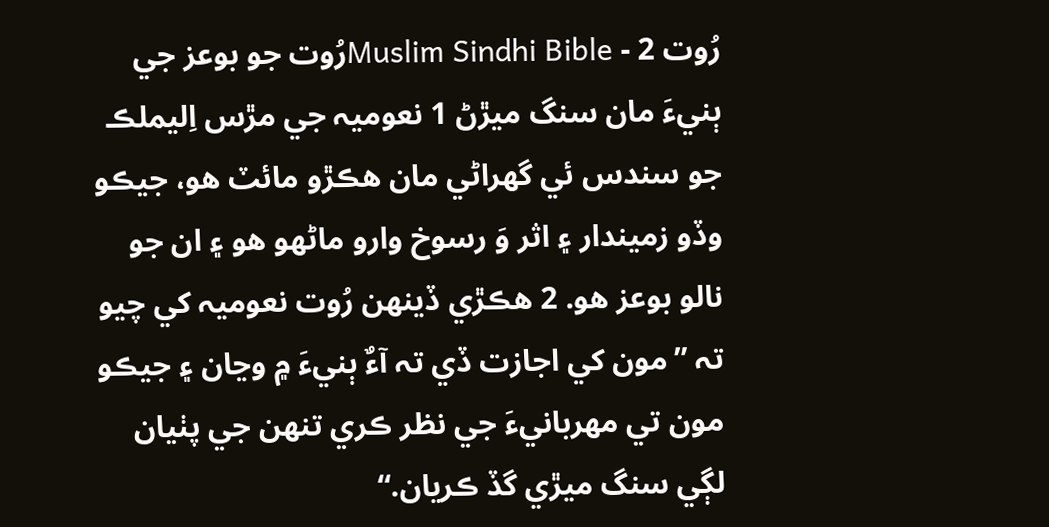رُوت 2 - Muslim Sindhi Bibleرُوت جو بوعز جي ٻنيءَ مان سنگ ميڙڻ 1 نعوميہ جي مڙس اِليملڪ جو سندس ئي گھراڻي مان هڪڙو مائٽ هو، جيڪو وڏو زميندار ۽ اثر وَ رسوخ وارو ماڻهو هو ۽ ان جو نالو بوعز هو. 2 هڪڙي ڏينهن رُوت نعوميہ کي چيو تہ ”مون کي اجازت ڏي تہ آءٌ ٻنيءَ ۾ وڃان ۽ جيڪو مون تي مهربانيءَ جي نظر ڪري تنهن جي پٺيان لڳي سنگ ميڙي گڏ ڪريان.“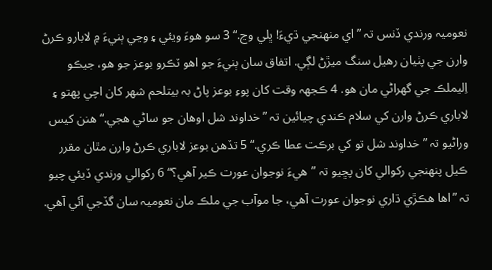نعوميہ ورندي ڏنس تہ ”اي منهنجي ڌيءَ! ڀلي وڃ.“ 3 سو هوءَ ويئي ۽ وڃي ٻنيءَ ۾ لابارو ڪرڻ وارن جي پٺيان رهيل سنگ ميڙڻ لڳي. اتفاق سان ٻنيءَ جو اهو ٽڪرو بوعز جو هو، جيڪو اِليملڪ جي گھراڻي مان هو. 4 ڪجھہ وقت کان پوءِ بوعز پاڻ بہ بيتلحم شهر کان اچي پهتو ۽ لاباري ڪرڻ وارن کي سلام ڪندي چيائين تہ ”خداوند شل اوهان جو ساڻي هجي.“ هنن کيس وراڻيو تہ ”خداوند شل تو کي برڪت عطا ڪري.“ 5 تڏهن بوعز لاباري ڪرڻ وارن مٿان مقرر ڪيل پنهنجي رکوالي کان پڇيو تہ ”هيءَ نوجوان عورت ڪير آهي؟“ 6 رکوالي ورندي ڏيئي چيو تہ ”اها هڪڙي ڌاري نوجوان عورت آهي، جا موآب جي ملڪ مان نعوميہ سان گڏجي آئي آهي.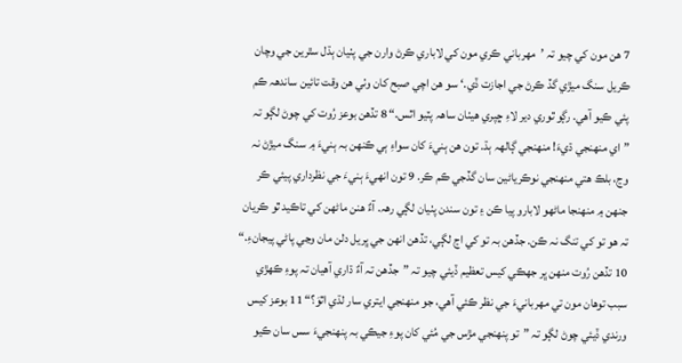7 هن مون کي چيو تہ ’مهرباني ڪري مون کي لاباري ڪرڻ وارن جي پٺيان ٻڌل سٿرين جي وچان ڪريل سنگ ميڙي گڏ ڪرڻ جي اجازت ڏي.‘ سو هن اچي صبح کان وٺي هن وقت تائين ساندهہ ڪم پئي ڪيو آهي. رڳو ٿوري دير لاءِ ڇپري هيٺان ساهہ پٽيو اٿس.“ 8 تڏهن بوعز رُوت کي چوڻ لڳو تہ ”اي منهنجي ڌيءَ! منهنجي ڳالهہ ٻڌ. تون هن ٻنيءَ کان سواءِ ٻي ڪنهن بہ ٻنيءَ ۾ سنگ ميڙڻ نہ وڃ، بلڪ هتي منهنجي نوڪرياڻين سان گڏجي ڪم ڪر. 9 تون انهيءَ ٻنيءَ جي نظرداري پيئي ڪر جنهن ۾ منهنجا ماڻهو لابارو پيا ڪن ۽ تون سندن پٺيان لڳي رهہ. آءٌ هنن ماڻهن کي تاڪيد ٿو ڪريان تہ هو تو کي تنگ نہ ڪن. جڏهن بہ تو کي اڃ لڳي، تڏهن انهن جي ڀريل دلن مان وڃي پاڻي پيجانءِ.“ 10 تڏهن رُوت منهن ڀر جھڪي کيس تعظيم ڏيئي چيو تہ ”جڏهن تہ آءٌ ڌاري آهيان تہ پوءِ ڪهڙي سبب توهان مون تي مهربانيءَ جي نظر ڪئي آهي، جو منهنجي ايتري سار لڌي اٿوَ؟“ 11 بوعز کيس ورندي ڏيئي چوڻ لڳو تہ ”تو پنهنجي مڙس جي مُئي کان پوءِ جيڪي بہ پنهنجيءَ سس سان ڪيو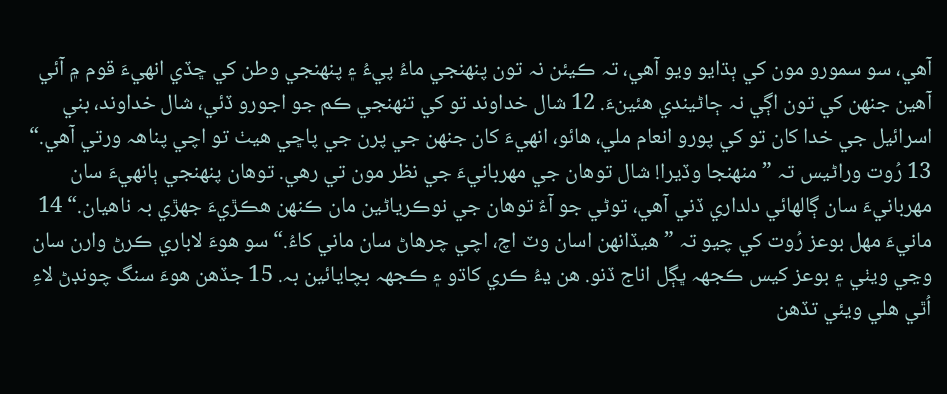آهي، سو سمورو مون کي ٻڌايو ويو آهي، تہ ڪيئن نہ تون پنهنجي ماءُ پيءُ ۽ پنهنجي وطن کي ڇڏي انهيءَ قوم ۾ آئي آهين جنهن کي تون اڳي نہ ڄاڻيندي هئينءَ. 12 شال خداوند تو کي تنهنجي ڪم جو اجورو ڏئي، شال خداوند، بني اسرائيل جي خدا کان تو کي پورو انعام ملي، هائو، انهيءَ کان جنهن جي پرن جي پاڇي هيٺ تو اچي پناهہ ورتي آهي.“ 13 رُوت وراڻيس تہ ”منهنجا وڏيرا! شال توهان جي مهربانيءَ جي نظر مون تي رهي. توهان پنهنجي ٻانهيءَ سان مهربانيءَ سان ڳالهائي دلداري ڏني آهي، توڻي جو آءٌ توهان جي نوڪرياڻين مان ڪنهن هڪڙيءَ جهڙي بہ ناهيان.“ 14 مانيءَ مهل بوعز رُوت کي چيو تہ ”هيڏانهن اسان وٽ اچ، اچي چرهاڻ سان ماني کاءُ.“ سو هوءَ لاباري ڪرڻ وارن سان وڃي ويٺي ۽ بوعز کيس ڪجھہ ڀڳل اناج ڏنو. هن ڍءُ ڪري کاڌو ۽ ڪجھہ بچايائين بہ. 15 جڏهن هوءَ سنگ چونڊڻ لاءِ اُٿي هلي ويئي تڏهن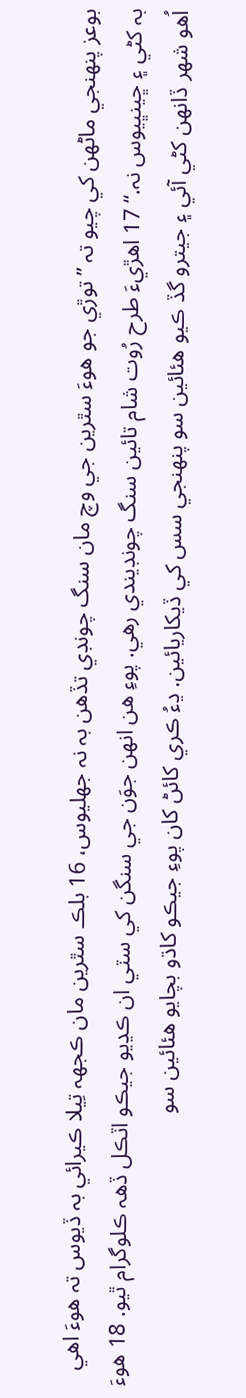بوعز پنهنجي ماڻهن کي چيو تہ ”توڙي جو هوءَ سٿرين جي وچ مان سنگ چونڊي تڏهن بہ نہ جھليوس، 16 بلڪ سٿرين مان ڪجھہ تِيلا ڪيرائي بہ ڏيوس تہ هوءَ اهي بہ کڻي ۽ ڇينڀيوس نہ.“ 17 اهڙيءَ طرح رُوت شام تائين سنگ چونڊيندي رهي. پوءِ هن انهن جوَن جي سنگن کي سٽي ان ڪڍيو جيڪو اٽڪل ڏهہ ڪلوگرام ٿيو. 18 هوءَ اُهو شهر ڏانهن کڻي آئي ۽ جيترو گڏ ڪيو هئائين سو پنهنجي سس کي ڏيکاريائين. ڍءُ ڪري کائڻ کان پوءِ جيڪو کاڌو بچايو هئائين سو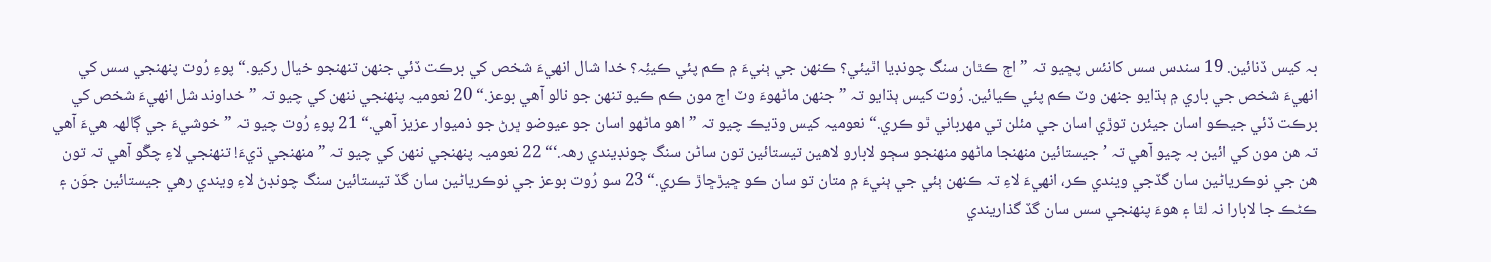بہ کيس ڏنائين. 19 سندس سس کانئس پڇيو تہ ”اڄ ڪٿان سنگ چونڊيا اٿيئي؟ ڪنهن جي ٻنيءَ ۾ ڪم پئي ڪيئِہ؟ خدا شال انهيءَ شخص کي برڪت ڏئي جنهن تنهنجو خيال رکيو.“ پوءِ رُوت پنهنجي سس کي انهيءَ شخص جي باري ۾ ٻڌايو جنهن وٽ ڪم پئي ڪيائين. رُوت کيس ٻڌايو تہ ”جنهن ماڻهوءَ وٽ اڄ مون ڪم ڪيو تنهن جو نالو آهي بوعز.“ 20 نعوميہ پنهنجي ننهن کي چيو تہ ”خداوند شل انهيءَ شخص کي برڪت ڏئي جيڪو اسان جيئرن توڙي اسان جي مئلن تي مهرباني ٿو ڪري.“ نعوميہ کيس وڌيڪ چيو تہ ”اهو ماڻهو اسان جو عيوضو ڀرڻ جو ذميوار عزيز آهي.“ 21 پوءِ رُوت چيو تہ ”خوشيءَ جي ڳالهہ هيءَ آهي تہ هن مون کي ائين بہ چيو آهي تہ ’جيستائين منهنجا ماڻهو منهنجو سڄو لابارو لاهين تيستائين تون ساڻن سنگ چونڊيندي رهہ.‘“ 22 نعوميہ پنهنجي ننهن کي چيو تہ ”منهنجي ڌيءَ! تنهنجي لاءِ چڱو آهي تہ تون هن جي نوڪرياڻين سان گڏجي ويندي ڪر، انهيءَ لاءِ تہ ڪنهن ٻئي جي ٻنيءَ ۾ متان تو سان ڪو ڇيڙڇاڙ ڪري.“ 23 سو رُوت بوعز جي نوڪرياڻين سان گڏ تيستائين سنگ چونڊڻ لاءِ ويندي رهي جيستائين جوَن ۽ ڪڻڪ جا لابارا نہ لٿا ۽ هوءَ پنهنجي سس سان گڏ گذاريندي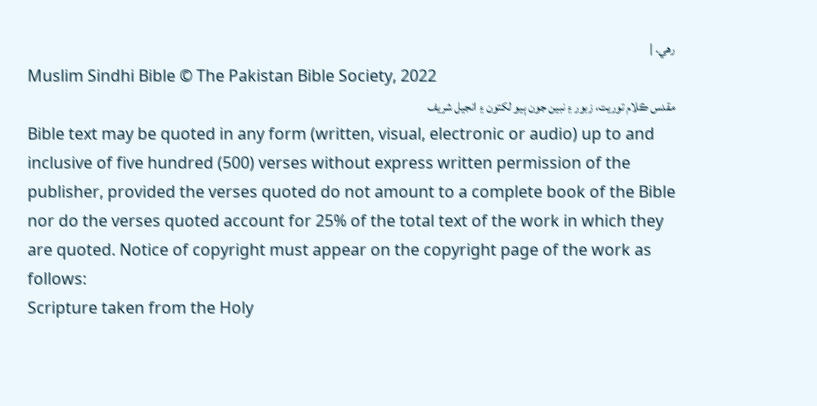رهي. |
Muslim Sindhi Bible © The Pakistan Bible Society, 2022
مقدس ڪلام توريت، زبور ۽ نبين جون ٻيو لکتون ۽ انجيل شريف
Bible text may be quoted in any form (written, visual, electronic or audio) up to and inclusive of five hundred (500) verses without express written permission of the publisher, provided the verses quoted do not amount to a complete book of the Bible nor do the verses quoted account for 25% of the total text of the work in which they are quoted. Notice of copyright must appear on the copyright page of the work as follows:
Scripture taken from the Holy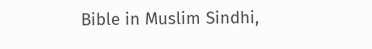Bible in Muslim Sindhi,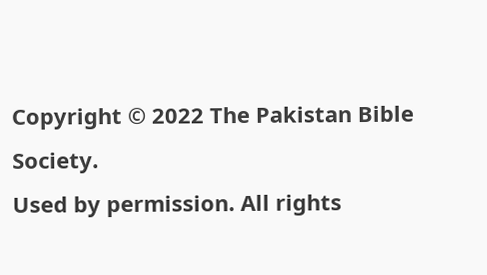Copyright © 2022 The Pakistan Bible Society.
Used by permission. All rights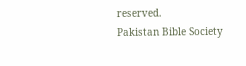reserved.
Pakistan Bible Society